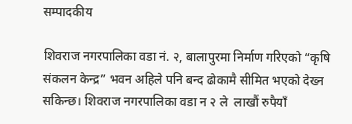सम्पादकीय

शिवराज नगरपालिका वडा नं. २, बालापुरमा निर्माण गरिएको “कृषि संकलन केन्द्र” भवन अहिले पनि बन्द ढोकामै सीमित भएको देख्न सकिन्छ। शिवराज नगरपालिका वडा न २ ले  लाखौं रुपैयाँ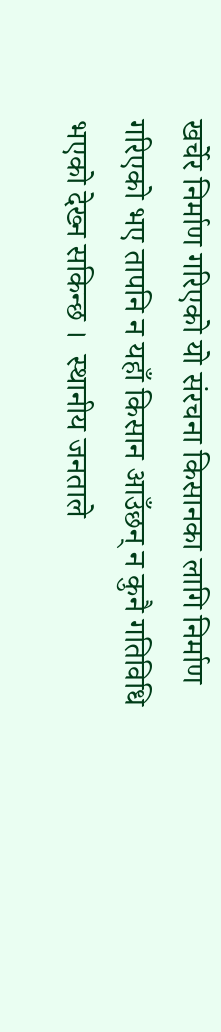खर्चेर निर्माण गरिएको यो संरचना किसानका लागि निर्माण गरिएको भए तापनि न यहाँ किसान आउँछन् न कुनै गतिविधि भएको देख्न सकिन्छ ।  स्थानीय जनताले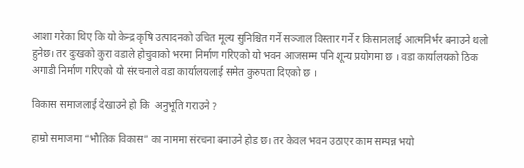आशा गरेका थिए कि यो केन्द्र कृषि उत्पादनको उचित मूल्य सुनिश्चित गर्ने सञ्जाल विस्तार गर्ने र किसानलाई आत्मनिर्भर बनाउने थलो हुनेछ। तर दुःखको कुरा वडाले होचुवाको भरमा निर्माण गरिएको यो भवन आजसम्म पनि शून्य प्रयोगमा छ । वडा कार्यालयको ठिक अगाडी निर्माण गरिएको यो संरचनाले वडा कार्यालयलाई समेत कुरुपता दिएको छ ।

विकास समाजलाई देखाउने हो कि  अनुभूति गराउने ?

हाम्रो समाजमा “भौतिक विकास” का नाममा संरचना बनाउने होड छ। तर केवल भवन उठाएर काम सम्पन्न भयो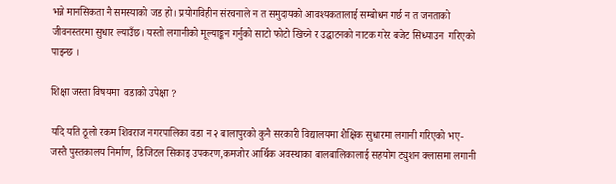भन्ने मानसिकता नै समस्याको जड हो। प्रयोगविहीन संरचनाले न त समुदायको आवश्यकतालाई सम्बोधन गर्छ न त जनताको जीवनस्तरमा सुधार ल्याउँछ। यस्तो लगानीको मूल्याङ्कन गर्नुको साटो फोटो खिच्ने र उद्घाटनको नाटक गरेर बजेट सिध्याउन  गरिएको पाइन्छ ।

शिक्षा जस्ता विषयमा  वडाको उपेक्षा ?

यदि यति ठूलो रकम शिवराज नगरपालिका वडा न २ बालापुरको कुनै सरकारी विद्यालयमा शैक्षिक सुधारमा लगानी गरिएको भए-जस्तै पुस्तकालय निर्माण, डिजिटल सिकाइ उपकरण,कमजोर आर्थिक अवस्थाका बालबालिकालाई सहयोग ट्युशन क्लासमा लगानी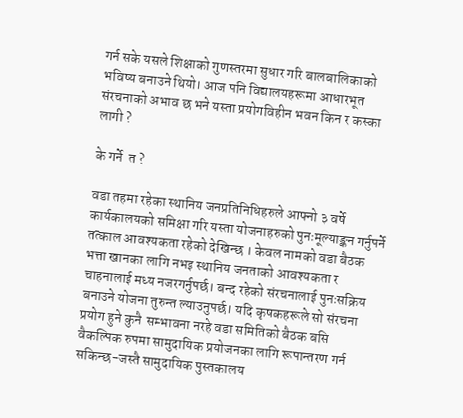गर्न सके यसले शिक्षाको गुणस्तरमा सुधार गरि बालबालिकाको भविष्य बनाउने थियो। आज पनि विद्यालयहरूमा आधारभूत संरचनाको अभाव छ भने यस्ता प्रयोगविहीन भवन किन र कस्का लागी ?

के गर्ने  त ?

वडा तहमा रहेका स्थानिय जनप्रतिनिधिहरुले आफ्नो ३ वर्षे कार्यकालयको समिक्षा गरि यस्ता योजनाहरुको पुनःमूल्याङ्कन गर्नुपर्ने तत्काल आवश्यकता रहेको देखिन्छ । केवल नामको वडा बैठक भत्ता खानका लागि नभइ स्थानिय जनताको आवश्यकता र चाहनालाई मध्य नजरगर्नुपर्छ। बन्द रहेको संरचनालाई पुनःसक्रिय बनाउने योजना तुरुन्त ल्याउनुपर्छ। यदि कृषकहरूले सो संरचना  प्रयोग हुने कुनै  सम्भावना नरहे वडा समितिको बैठक बसि  वैकल्पिक रुपमा सामुदायिक प्रयोजनका लागि रूपान्तरण गर्न सकिन्छ-जस्तै सामुदायिक पुस्तकालय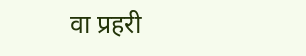वा प्रहरी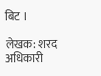बिट ।

लेखक: शरद अधिकारी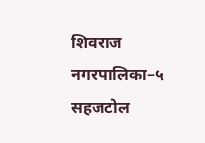शिवराज नगरपालिका–५ सहजटोल